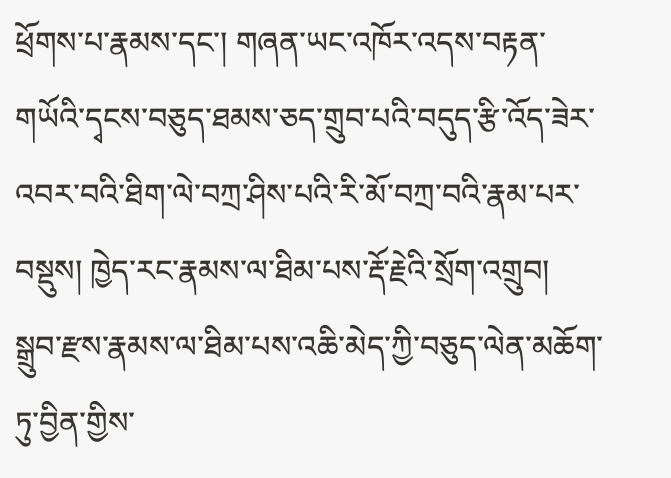ཕྲོགས་པ་རྣམས་དང་། གཞན་ཡང་འཁོར་འདས་བརྟན་གཡོའི་དྭངས་བཅུད་ཐམས་ཅད་གྲུབ་པའི་བདུད་རྩི་འོད་ཟེར་འབར་བའི་ཐིག་ལེ་བཀྲ་ཤིས་པའི་རི་མོ་བཀྲ་བའི་རྣམ་པར་བསྡུས། ཁྱེད་རང་རྣམས་ལ་ཐིམ་པས་རྡོ་རྗེའི་སྲོག་འགྲུབ། སྒྲུབ་རྫས་རྣམས་ལ་ཐིམ་པས་འཆི་མེད་ཀྱི་བཅུད་ལེན་མཆོག་ཏུ་བྱིན་གྱིས་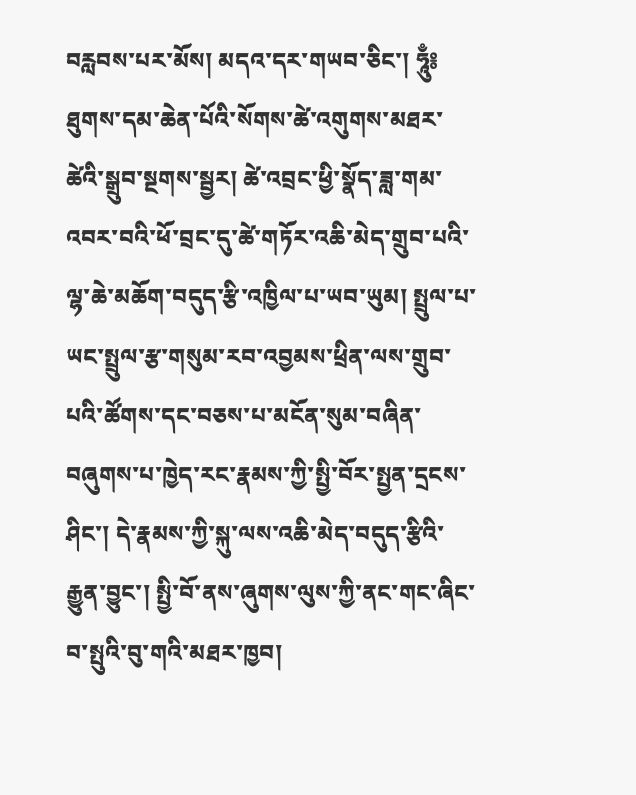བརླབས་པར་མོས། མདའ་དར་གཡབ་ཅིང་། ཧཱུྃ༔ ཐུགས་དམ་ཆེན་པོའི་སོགས་ཚེ་འགུགས་མཐར་ཚེའི་སྒྲུབ་སྔགས་སྦྱར། ཚེ་འབྲང་ཕྱི་སྣོད་ཟླ་གམ་འབར་བའི་ཕོ་བྲང་དུ་ཚེ་གཏོར་འཆི་མེད་གྲུབ་པའི་ལྷ་ཆེ་མཆོག་བདུད་རྩི་འཁྱིལ་པ་ཡབ་ཡུམ། སྤྲུལ་པ་ཡང་སྤྲུལ་རྩ་གསུམ་རབ་འབྱམས་ཕྲིན་ལས་གྲུབ་པའི་ཚོགས་དང་བཅས་པ་མངོན་སུམ་བཞིན་བཞུགས་པ་ཁྱེད་རང་རྣམས་ཀྱི་སྤྱི་བོར་སྤྱན་དྲངས་ཤིང་། དེ་རྣམས་ཀྱི་སྐུ་ལས་འཆི་མེད་བདུད་རྩིའི་རྒྱུན་བྱུང་། སྤྱི་བོ་ནས་ཞུགས་ལུས་ཀྱི་ནང་གང་ཞིང་བ་སྤུའི་བུ་གའི་མཐར་ཁྱབ།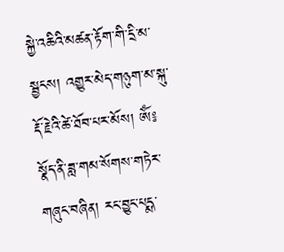སྐྱེ་འཆིའི་མཚན་རྟོག་གི་དྲི་མ་སྦྱངས། འགྱུར་མེད་གཉུག་མ་སྐུ་རྡོ་རྗེའི་ཚེ་ཐོབ་པར་མོས། ཨོཾ༔ སྣོད་ནི་ཟླ་གམ་སོགས་གཏེར་གཞུང་བཞིན། རང་བྱུང་པདྨ་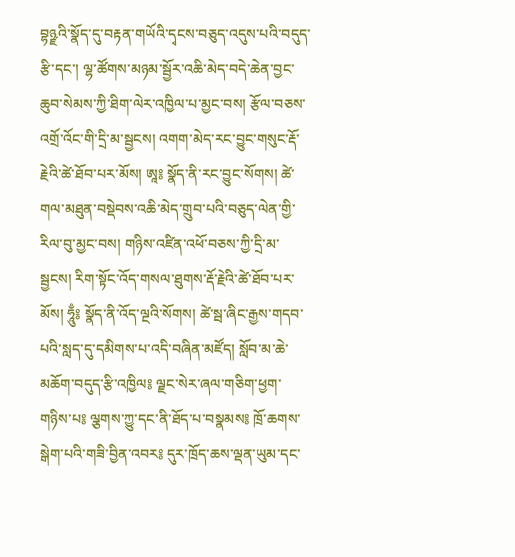བྷཉྫའི་སྣོད་དུ་བརྟན་གཡོའི་དྭངས་བཅུད་འདུས་པའི་བདུད་རྩི་དང་། ལྷ་ཚོགས་མཉམ་སྦྱོར་འཆི་མེད་བདེ་ཆེན་བྱང་ཆུབ་སེམས་ཀྱི་ཐིག་ལེར་འཁྱིལ་པ་མྱང་བས། རྩོལ་བཅས་འགྲོ་འོང་གི་དྲི་མ་སྦྱངས། འགག་མེད་རང་བྱུང་གསུང་རྡོ་རྗེའི་ཚེ་ཐོབ་པར་མོས། ཨཱ༔ སྣོད་ནི་རང་བྱུང་སོགས། ཚེ་གལ་མཐུན་བསྡེབས་འཆི་མེད་གྲུབ་པའི་བཅུད་ལེན་གྱི་རིལ་བུ་མྱང་བས། གཉིས་འཛིན་འཕོ་བཅས་ཀྱི་དྲི་མ་སྦྱངས། རིག་སྟོང་འོད་གསལ་ཐུགས་རྡོ་རྗེའི་ཚེ་ཐོབ་པར་མོས། ཧཱུྃ༔ སྣོད་ནི་འོད་ལྔའི་སོགས། ཚེ་སྦ་ཞིང་རྒྱས་གདབ་པའི་སླད་དུ་དམིགས་པ་འདི་བཞིན་མཛོད། སློབ་མ་ཆེ་མཆོག་བདུད་རྩི་འཁྱིལ༔ ལྗང་སེར་ཞལ་གཅིག་ཕྱག་གཉིས་པ༔ ལྕགས་ཀྱུ་དང་ནི་ཐོད་པ་བསྣམས༔ ཁྲོ་ཆགས་སྒེག་པའི་གཟི་བྱིན་འབར༔ དུར་ཁྲོད་ཆས་ལྡན་ཡུམ་དང་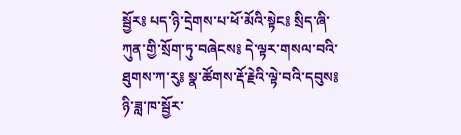སྦྱོར༔ པད་ཉི་དྲེགས་པ་ཕོ་མོའི་སྟེང༔ སྲིད་ཞི་ཀུན་གྱི་སྲོག་ཏུ་བཞེངས༔ དེ་ལྟར་གསལ་བའི་ཐུགས་ཀ་རུ༔ སྣ་ཚོགས་རྡོ་རྗེའི་ལྟེ་བའི་དབུས༔ ཉི་ཟླ་ཁ་སྦྱོར་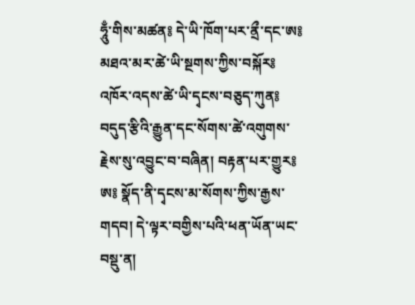ཧཱུྃ་གིས་མཚན༔ དེ་ཡི་ཁོག་པར་ནྲྀ་དང་ཨ༔ མཐའ་མར་ཚེ་ཡི་སྔགས་ཀྱིས་བསྐོར༔ འཁོར་འདས་ཚེ་ཡི་དྭངས་བཅུད་ཀུན༔ བདུད་རྩིའི་རྒྱུན་དང་སོགས་ཚེ་འགུགས་རྗེས་སུ་འབྱུང་བ་བཞིན། བརྟན་པར་གྱུར༔ ཨ༔ སྣོད་ནི་དྭངས་མ་སོགས་ཀྱིས་རྒྱས་གདབ། དེ་ལྟར་བགྱིས་པའི་ཕན་ཡོན་ཡང་བསྡུ་ན།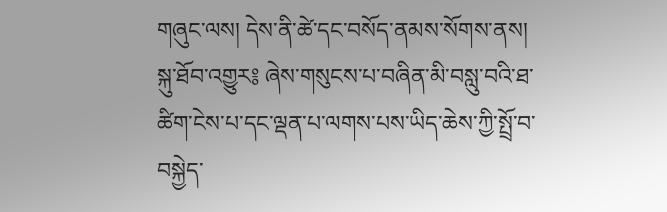གཞུང་ལས། དེས་ནི་ཚེ་དང་བསོད་ནམས་སོགས་ནས། སྐུ་ཐོབ་འགྱུར༔ ཞེས་གསུངས་པ་བཞིན་མི་བསླུ་བའི་ཐ་ཚིག་ངེས་པ་དང་ལྡན་པ་ལགས་པས་ཡིད་ཆེས་ཀྱི་སྤྲོ་བ་བསྐྱེད་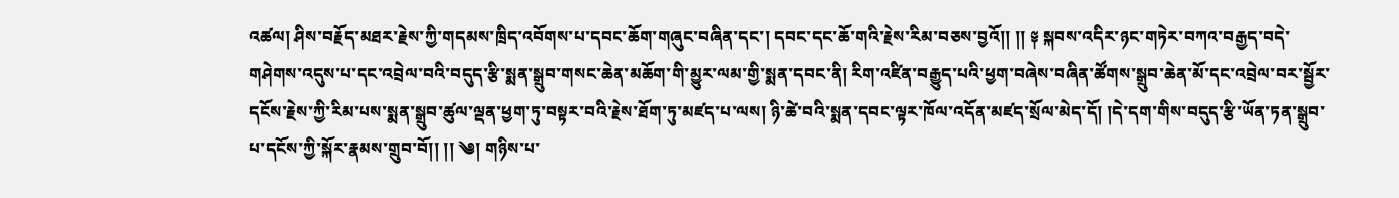འཚལ། ཤིས་བརྗོད་མཐར་རྗེས་ཀྱི་གདམས་ཁྲིད་འབོགས་པ་དབང་ཆོག་གཞུང་བཞིན་དང་། དབང་དང་ཆོ་གའི་རྗེས་རིམ་བཅས་བྱའོ།། །། ༈ སྐབས་འདིར་ཉང་གཏེར་བཀའ་བརྒྱད་བདེ་གཤེགས་འདུས་པ་དང་འབྲེལ་བའི་བདུད་རྩི་སྨན་སྒྲུབ་གསང་ཆེན་མཆོག་གི་མྱུར་ལམ་གྱི་སྨན་དབང་ནི། རིག་འཛིན་བརྒྱུད་པའི་ཕྱག་བཞེས་བཞིན་ཚོགས་སྒྲུབ་ཆེན་མོ་དང་འབྲེལ་བར་སྦྱོར་དངོས་རྗེས་ཀྱི་རིམ་པས་སྨན་སྒྲུབ་ཚུལ་ལྡན་ཕྱག་ཏུ་བསྟར་བའི་རྗེས་ཐོག་ཏུ་མཛད་པ་ལས། ཉི་ཚེ་བའི་སྨན་དབང་ལྟར་ཁོལ་འདོན་མཛད་སྲོལ་མེད་དོ། །དེ་དག་གིས་བདུད་རྩི་ཡོན་ཏན་སྒྲུབ་པ་དངོས་ཀྱི་སྐོར་རྣམས་གྲུབ་བོ།། །། ༄། གཉིས་པ་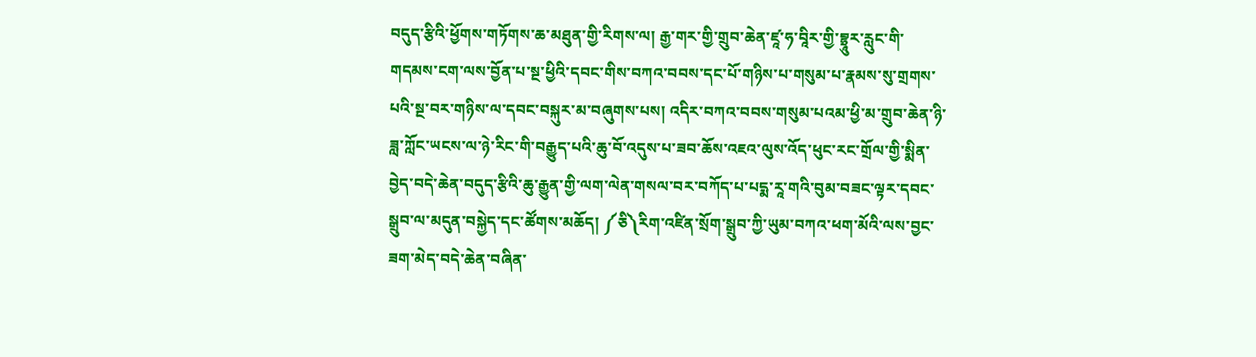བདུད་རྩིའི་ཕྱོགས་གཏོགས་ཆ་མཐུན་གྱི་རིགས་ལ། རྒྱ་གར་གྱི་གྲུབ་ཆེན་ཛཱ་ཧ་བཱིར་གྱི་བྷྲཱུར་རླུང་གི་གདམས་ངག་ལས་བྱོན་པ་སྔ་ཕྱིའི་དབང་གིས་བཀའ་བབས་དང་པོ་གཉིས་པ་གསུམ་པ་རྣམས་སུ་གྲགས་པའི་སྔ་བར་གཉིས་ལ་དབང་བསྐུར་མ་བཞུགས་པས། འདིར་བཀའ་བབས་གསུམ་པའམ་ཕྱི་མ་གྲུབ་ཆེན་ཉི་ཟླ་ཀློང་ཡངས་ལ་ཉེ་རིང་གི་བརྒྱུད་པའི་ཆུ་བོ་འདུས་པ་ཟབ་ཆོས་འཇའ་ལུས་འོད་ཕུང་རང་གྲོལ་གྱི་སྨིན་བྱེད་བདེ་ཆེན་བདུད་རྩིའི་ཆུ་རྒྱུན་གྱི་ལག་ལེན་གསལ་བར་བཀོད་པ་པདྨ་རཱ་གའི་བུམ་བཟང་ལྟར་དབང་སྒྲུབ་ལ་མདུན་བསྐྱེད་དང་ཚོགས་མཆོད། ༼ཅི༽རིག་འཛིན་སྲོག་སྒྲུབ་ཀྱི་ཡུམ་བཀའ་ཕག་མོའི་ལས་བྱང་ཟག་མེད་བདེ་ཆེན་བཞིན་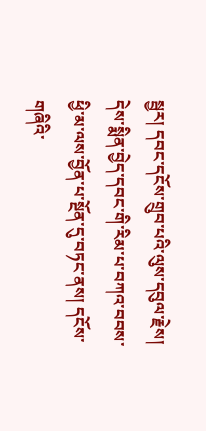སྦྱར། དབང་དངོས་གྲུབ་པའི་ལུས་དབུལ་རྗེས། དེས་སྨིན་བྱེད་དབང་གི་རིམ་པ་བཀའ་བབས་ཕྱི་མ་ལས་བྱོན་པ་སྔོན་དུ་བཏང་ནས། དངོས་གཞིའི་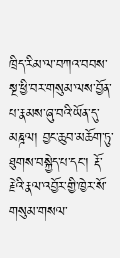ཁྲིད་རིམ་ལ་བཀའ་བབས་སྔ་ཕྱི་བར་གསུམ་ལས་བྱོན་པ་རྣམས་ཞུ་བའི་ཡོན་དུ་མཎྜལ། བྱང་ཆུབ་མཆོག་ཏུ་ཐུགས་བསྐྱེད་པ་དང་། རྡོ་རྗེའི་རྣལ་འབྱོར་གྱི་ཁྱེར་སོ་གསུམ་གསལ་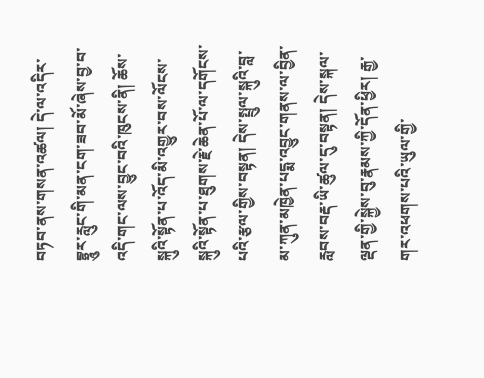བཏབ་ནས་གསན་འཚལ། དེ་ལ་འདིར་བྷྲཱུར་རླུང་གི་མན་ངག་ཟབ་མོ་ཞེས་བྱ་བ་འདི་གང་ལས་བྱུང་བའི་ཁུངས་ནི། ཆོས་སྐུའི་སྟོན་པ་འོད་མི་འགྱུར་བས་ལོངས་སྐུའི་སྟོན་པ་ཐུགས་རྗེ་ཆེན་པོ་ལ་དགོངས་པའི་རྩལ་གྱིས་བསྟན། དེས་སྤྲུལ་སྐུའི་བླ་མ་ཀུན་མཁྱེན་པདྨ་འབྱུང་གནས་ལ་བྱིན་རླབས་བརྡ་ཡི་ཚུལ་དུ་བསྟན། དེས་སྐལ་ལྡན་གྱི་སྐྱེས་བུ་རྣམས་ཀྱི་དོན་ཕྱིར། རྒྱ་གར་འཕགས་པའི་ཡུལ་གྱི་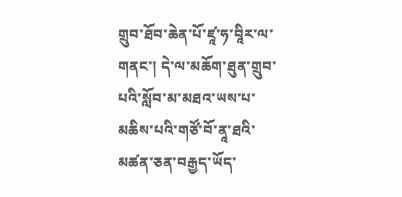གྲུབ་ཐོབ་ཆེན་པོ་ཛཱ་ཧ་བཱིར་ལ་གནང་། དེ་ལ་མཆོག་ཐུན་གྲུབ་པའི་སློབ་མ་མཐའ་ཡས་པ་མཆིས་པའི་གཙོ་བོ་ནཱ་ཐའི་མཚན་ཅན་བརྒྱད་ཡོད་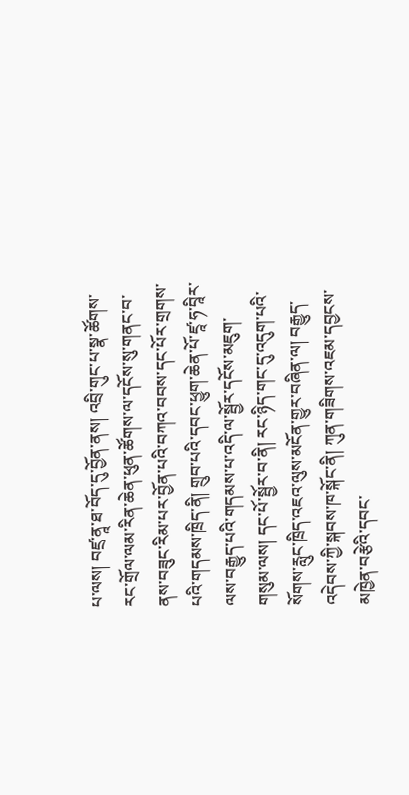པ་ལས། བཛྲ་ནཱ་ཐ་བོད་དུ་བྱོན་ནས། འབྲི་གུང་པ་སྣ་ཚོགས་རང་གྲོལ་ལམ་རིན་ཆེན་ཕུན་ཚོགས་ལ་དངོས་སུ་གནང་བ་ནས་བཟུང་རིམ་པར་བྱོན་པའི་བཀའ་བབས་དང་པོར་གྲགས་པའི་གདམས་ཁྲིད་ནི། གྲུབ་པའི་དབང་ཕྱུག་ཆེན་པོ་ཛཱ་ཧ་བཱིར་ལས་བརྒྱུད་པའི་གདམས་པ་འདི་ལ་སྦྱོར་དངོས་མཇུག་གསུམ་ལས། དང་པོ་སྦྱོར་བ་ནི། རང་ཉིད་གང་དུ་འདུག་པའི་སོགས་རླུང་ཁྲིད་འཇའ་ལུས་མངོན་གྱུར་བཞིན་ལ། བརྒྱུད་འདེབས་ཀྱི་སྐབས་ཁ་སྐོང་ནི། ཀུན་གཟིགས་འཇམ་དབྱངས་མཁྱེན་བརྩེའི་དབང་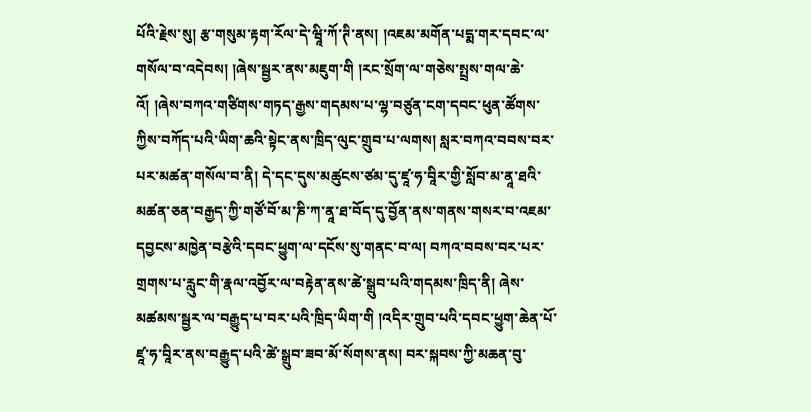པོའི་རྗེས་སུ། རྩ་གསུམ་རྟག་རོལ་དེ་ཝཱི་ཀོ་ཊི་ནས། །འཇམ་མགོན་པདྨ་གར་དབང་ལ་གསོལ་བ་འདེབས། །ཞེས་སྦྱར་ནས་མཇུག་གི །རང་སྲོག་ལ་གཅེས་སྤྲས་གལ་ཆེ་འོ། །ཞེས་བཀའ་གཙིགས་གཏད་རྒྱས་གདམས་པ་ལྷ་བཙུན་ངག་དབང་ཕུན་ཚོགས་ཀྱིས་བཀོད་པའི་ཡིག་ཆའི་སྟེང་ནས་ཁྲིད་ལུང་གྲུབ་པ་ལགས། སླར་བཀའ་བབས་བར་པར་མཚན་གསོལ་བ་ནི། དེ་དང་དུས་མཚུངས་ཙམ་དུ་ཛཱ་ཧ་བཱིར་གྱི་སློབ་མ་ནཱ་ཐའི་མཚན་ཅན་བརྒྱད་ཀྱི་གཙོ་བོ་མ་ཎི་ཀ་ནཱ་ཐ་བོད་དུ་བྱོན་ནས་གནས་གསར་བ་འཇམ་དབྱངས་མཁྱེན་བརྩེའི་དབང་ཕྱུག་ལ་དངོས་སུ་གནང་བ་ལ། བཀའ་བབས་བར་པར་གྲགས་པ་རླུང་གི་རྣལ་འབྱོར་ལ་བརྟེན་ནས་ཚེ་སྒྲུབ་པའི་གདམས་ཁྲིད་ནི། ཞེས་མཚམས་སྦྱར་ལ་བརྒྱུད་པ་བར་པའི་ཁྲིད་ཡིག་གི །འདིར་གྲུབ་པའི་དབང་ཕྱུག་ཆེན་པོ་ཛཱ་ཧ་བཱིར་ནས་བརྒྱུད་པའི་ཚེ་སྒྲུབ་ཟབ་མོ་སོགས་ནས། བར་སྐབས་ཀྱི་མཆན་བུ་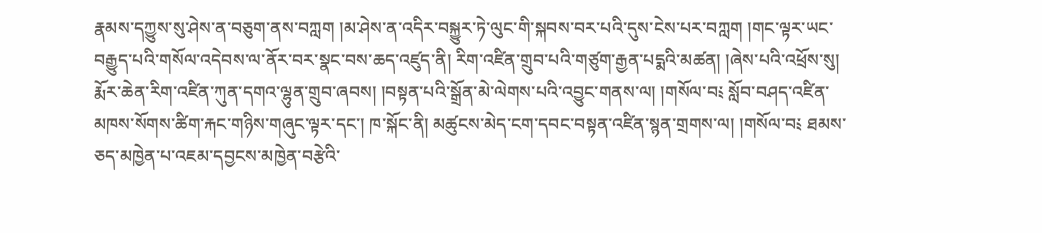རྣམས་དཀྱུས་སུ་ཤེས་ན་བཅུག་ནས་བཀླག །མ་ཤེས་ན་འདིར་བསྐྱུར་ཏེ་ལུང་གི་སྐབས་བར་པའི་དུས་ངེས་པར་བཀླག །གང་ལྟར་ཡང་བརྒྱུད་པའི་གསོལ་འདེབས་ལ་ནོར་བར་སྣང་བས་ཆད་འཛུད་ནི། རིག་འཛིན་གྲུབ་པའི་གཙུག་རྒྱན་པདྨའི་མཚན། །ཞེས་པའི་འཕྲོས་སུ། རྨོར་ཆེན་རིག་འཛིན་ཀུན་དགའ་ལྷུན་གྲུབ་ཞབས། །བསྟན་པའི་སྒྲོན་མེ་ལེགས་པའི་འབྱུང་གནས་ལ། །གསོལ་བ༴ སློབ་བཤད་འཛིན་མཁས་སོགས་ཚིག་རྐང་གཉིས་གཞུང་ལྟར་དང་། ཁ་སྐོང་ནི། མཚུངས་མེད་ངག་དབང་བསྟན་འཛིན་སྙན་གྲགས་ལ། །གསོལ་བ༴ ཐམས་ཅད་མཁྱེན་པ་འཇམ་དབྱངས་མཁྱེན་བརྩེའི་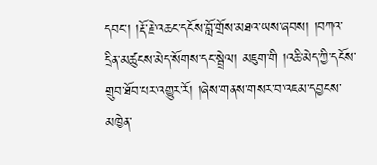དབང་། །རྡོ་རྗེ་འཆང་དངོས་བློ་གྲོས་མཐའ་ཡས་ཞབས། །བཀའ་དྲིན་མཚུངས་མེད་སོགས་དང་སྦྲེལ། མཇུག་གི །འཆི་མེད་ཀྱི་དངོས་གྲུབ་ཐོབ་པར་འགྱུར་རོ། །ཞེས་གནས་གསར་བ་འཇམ་དབྱངས་མཁྱེན་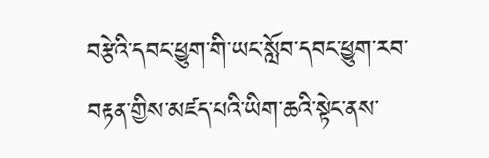བརྩེའི་དབང་ཕྱུག་གི་ཡང་སློབ་དབང་ཕྱུག་རབ་བརྟན་གྱིས་མཛད་པའི་ཡིག་ཆའི་སྟེང་ནས་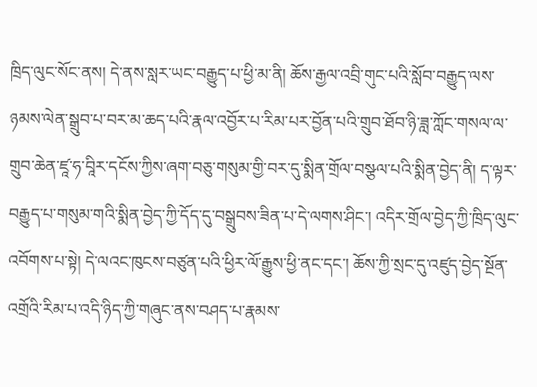ཁྲིད་ལུང་སོང་ནས། དེ་ནས་སླར་ཡང་བརྒྱུད་པ་ཕྱི་མ་ནི། ཆོས་རྒྱལ་འབྲི་གུང་པའི་སློབ་བརྒྱུད་ལས་ཉམས་ལེན་སྒྲུབ་པ་བར་མ་ཆད་པའི་རྣལ་འབྱོར་པ་རིམ་པར་བྱོན་པའི་གྲུབ་ཐོབ་ཉི་ཟླ་ཀློང་གསལ་ལ་གྲུབ་ཆེན་ཛཱ་ཧ་བཱིར་དངོས་ཀྱིས་ཞག་བཅུ་གསུམ་གྱི་བར་དུ་སྨིན་གྲོལ་བསྩལ་པའི་སྨིན་བྱེད་ནི། ད་ལྟར་བརྒྱུད་པ་གསུམ་གའི་སྨིན་བྱེད་ཀྱི་དོད་དུ་བསྒྲུབས་ཟིན་པ་དེ་ལགས་ཤིང་། འདིར་གྲོལ་བྱེད་ཀྱི་ཁྲིད་ལུང་འབོགས་པ་སྟེ། དེ་ལའང་ཁུངས་བཙུན་པའི་ཕྱིར་ལོ་རྒྱུས་ཕྱི་ནང་དང་། ཆོས་ཀྱི་སྲང་དུ་འཛུད་བྱེད་སྔོན་འགྲོའི་རིམ་པ་འདི་ཉིད་ཀྱི་གཞུང་ནས་བཤད་པ་རྣམས་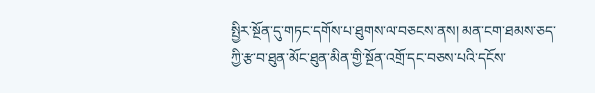སྤྱིར་སྔོན་དུ་གཏང་དགོས་པ་ཐུགས་ལ་བཅངས་ནས། མན་ངག་ཐམས་ཅད་ཀྱི་རྩ་བ་ཐུན་མོང་ཐུན་མིན་གྱི་སྔོན་འགྲོ་དང་བཅས་པའི་དངོས་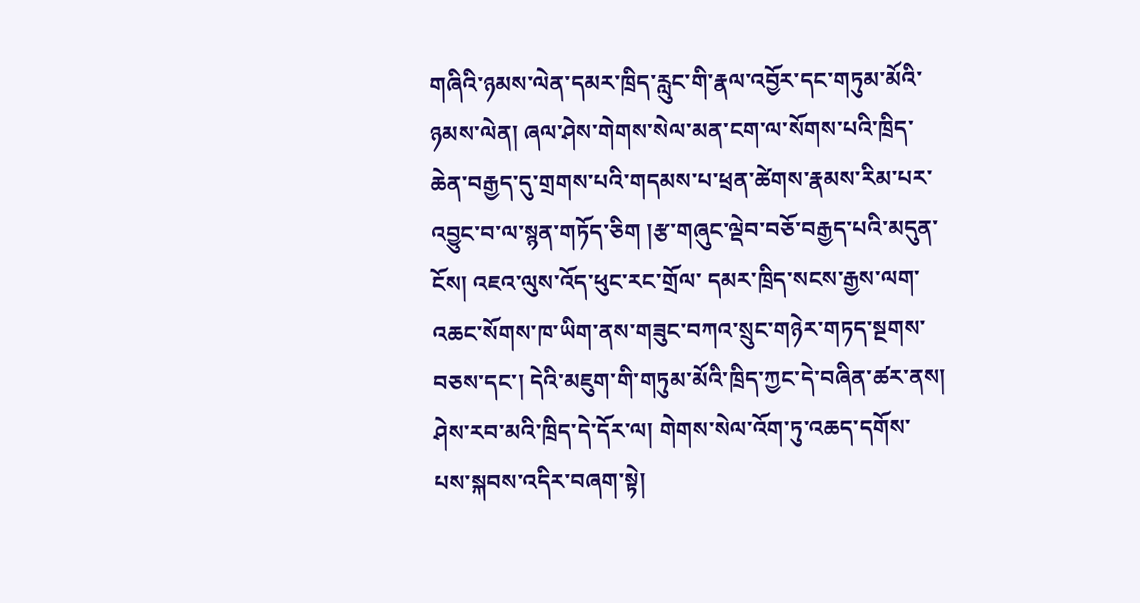གཞིའི་ཉམས་ལེན་དམར་ཁྲིད་རླུང་གི་རྣལ་འབྱོར་དང་གཏུམ་མོའི་ཉམས་ལེན། ཞལ་ཤེས་གེགས་སེལ་མན་ངག་ལ་སོགས་པའི་ཁྲིད་ཆེན་བརྒྱད་དུ་གྲགས་པའི་གདམས་པ་ཕྲན་ཚེགས་རྣམས་རིམ་པར་འབྱུང་བ་ལ་སྙན་གཏོད་ཅིག །རྩ་གཞུང་ལྡེབ་བཅོ་བརྒྱད་པའི་མདུན་ངོས། འཇའ་ལུས་འོད་ཕུང་རང་གྲོལ་ དམར་ཁྲིད་སངས་རྒྱས་ལག་འཆང་སོགས་ཁ་ཡིག་ནས་གཟུང་བཀའ་སྲུང་གཉེར་གཏད་སྔགས་བཅས་དང་། དེའི་མཇུག་གི་གཏུམ་མོའི་ཁྲིད་ཀྱང་དེ་བཞིན་ཚར་ནས། ཤེས་རབ་མའི་ཁྲིད་དེ་དོར་ལ། གེགས་སེལ་འོག་ཏུ་འཆད་དགོས་པས་སྐབས་འདིར་བཞག་སྟེ།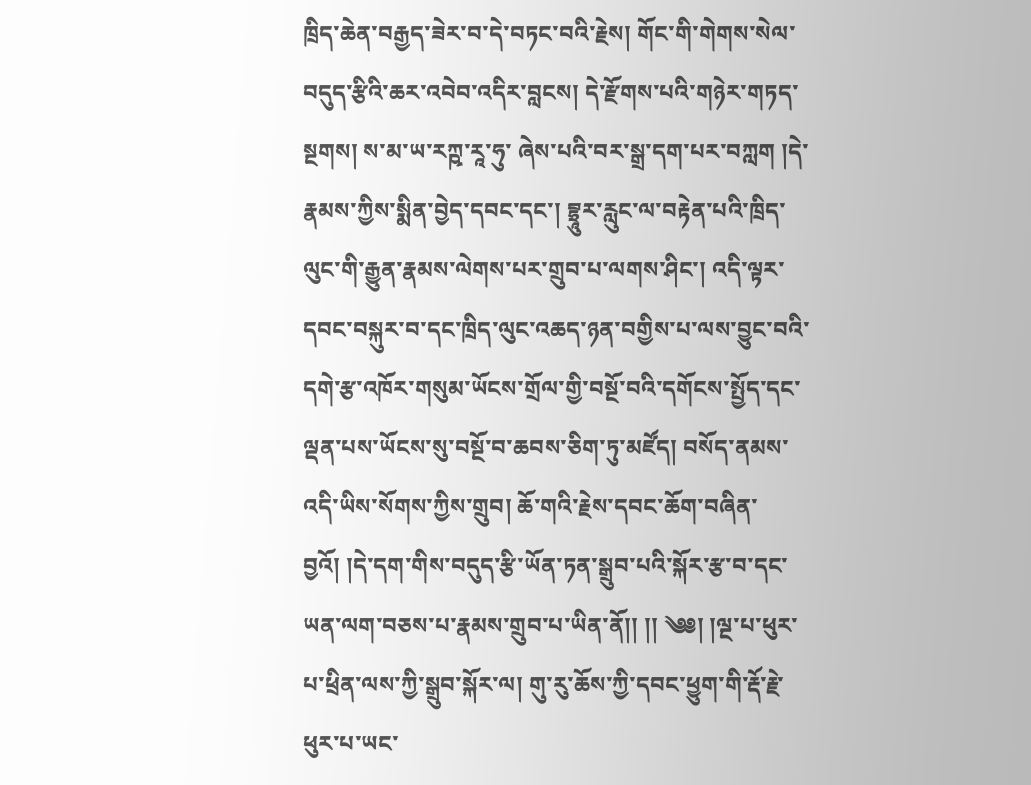ཁྲིད་ཆེན་བརྒྱད་ཟེར་བ་དེ་བཏང་བའི་རྗེས། གོང་གི་གེགས་སེལ་བདུད་རྩིའི་ཆར་འབེབ་འདིར་བླངས། དེ་རྫོགས་པའི་གཉེར་གཏད་སྔགས། ས་མ་ཡ་རཀྵ་རཱ་ཧུ་ ཞེས་པའི་བར་སྒྲ་དག་པར་བཀླག །དེ་རྣམས་ཀྱིས་སྨིན་བྱེད་དབང་དང་། བྷྲཱུར་རླུང་ལ་བརྟེན་པའི་ཁྲིད་ལུང་གི་རྒྱུན་རྣམས་ལེགས་པར་གྲུབ་པ་ལགས་ཤིང་། འདི་ལྟར་དབང་བསྐུར་བ་དང་ཁྲིད་ལུང་འཆད་ཉན་བགྱིས་པ་ལས་བྱུང་བའི་དགེ་རྩ་འཁོར་གསུམ་ཡོངས་གྲོལ་གྱི་བསྔོ་བའི་དགོངས་སྤྱོད་དང་ལྡན་པས་ཡོངས་སུ་བསྔོ་བ་ཆབས་ཅིག་ཏུ་མཛོད། བསོད་ནམས་འདི་ཡིས་སོགས་ཀྱིས་གྲུབ། ཆོ་གའི་རྗེས་དབང་ཆོག་བཞིན་བྱའོ། །དེ་དག་གིས་བདུད་རྩི་ཡོན་ཏན་སྒྲུབ་པའི་སྐོར་རྩ་བ་དང་ཡན་ལག་བཅས་པ་རྣམས་གྲུབ་པ་ཡིན་ནོ།། །། ༄༅། །ལྔ་པ་ཕུར་པ་ཕྲིན་ལས་ཀྱི་སྒྲུབ་སྐོར་ལ། གུ་རུ་ཆོས་ཀྱི་དབང་ཕྱུག་གི་རྡོ་རྗེ་ཕུར་པ་ཡང་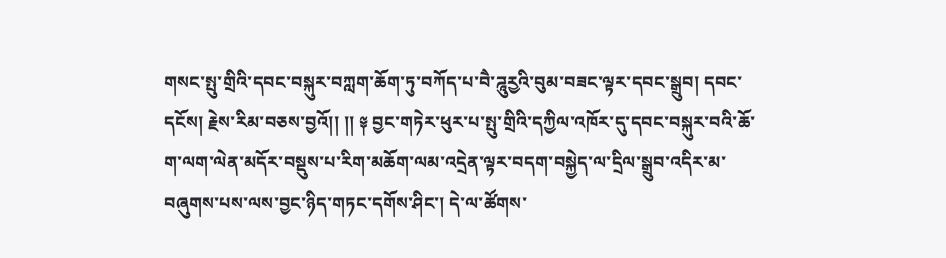གསང་སྤུ་གྲིའི་དབང་བསྐུར་བཀླག་ཆོག་ཏུ་བཀོད་པ་བཻ་ཌཱུརྱའི་བུམ་བཟང་ལྟར་དབང་སྒྲུབ། དབང་དངོས། རྗེས་རིམ་བཅས་བྱའོ།། །། ༈ བྱང་གཏེར་ཕུར་པ་སྤུ་གྲིའི་དཀྱིལ་འཁོར་དུ་དབང་བསྐུར་བའི་ཆོ་ག་ལག་ལེན་མདོར་བསྡུས་པ་རིག་མཆོག་ལམ་འདྲེན་ལྟར་བདག་བསྐྱེད་ལ་དྲིལ་སྒྲུབ་འདིར་མ་བཞུགས་པས་ལས་བྱང་ཉིད་གཏང་དགོས་ཤིང་། དེ་ལ་ཚོགས་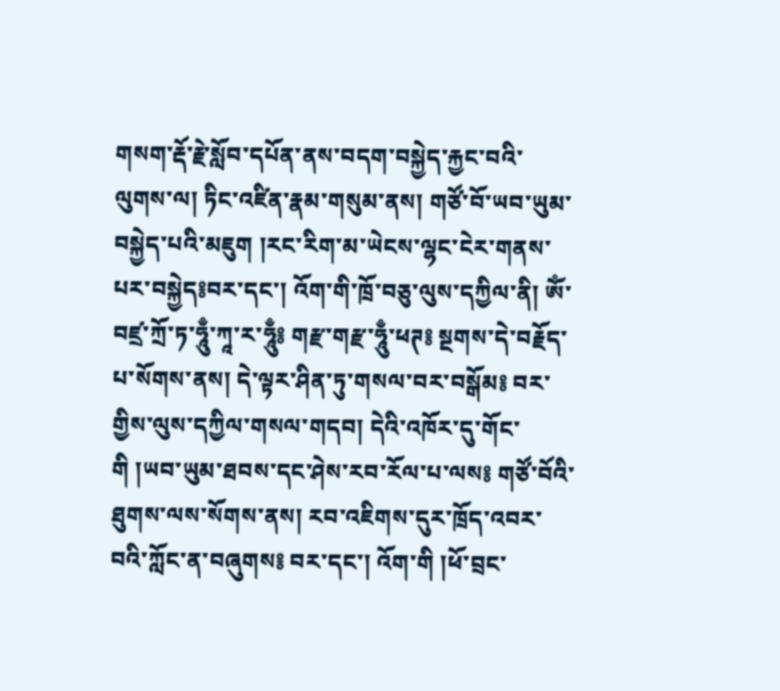གསག་རྡོ་རྗེ་སློབ་དཔོན་ནས་བདག་བསྐྱེད་རྐྱང་བའི་ལུགས་ལ། ཏིང་འཛིན་རྣམ་གསུམ་ནས། གཙོ་བོ་ཡབ་ཡུམ་བསྐྱེད་པའི་མཇུག །རང་རིག་མ་ཡེངས་ལྷང་ངེར་གནས་པར་བསྐྱེད༔བར་དང་། འོག་གི་ཁྲོ་བཅུ་ལུས་དཀྱིལ་ནི། ཨོཾ་བཛྲ་ཀྲོ་ཏ་ཧཱུྃ་ཀཱ་ར་ཧཱུྃ༔ གརྫ་གརྫ་ཧཱུྃ་ཕཊ༔ སྔགས་དེ་བརྗོད་པ་སོགས་ནས། དེ་ལྟར་ཤིན་ཏུ་གསལ་བར་བསྒོམ༔ བར་གྱིས་ལུས་དཀྱིལ་གསལ་གདབ། དེའི་འཁོར་དུ་གོང་གི །ཡབ་ཡུམ་ཐབས་དང་ཤེས་རབ་རོལ་པ་ལས༔ གཙོ་བོའི་ཐུགས་ལས་སོགས་ནས། རབ་འཇིགས་དུར་ཁྲོད་འབར་བའི་ཀློང་ན་བཞུགས༔ བར་དང་། འོག་གི །ཕོ་བྲང་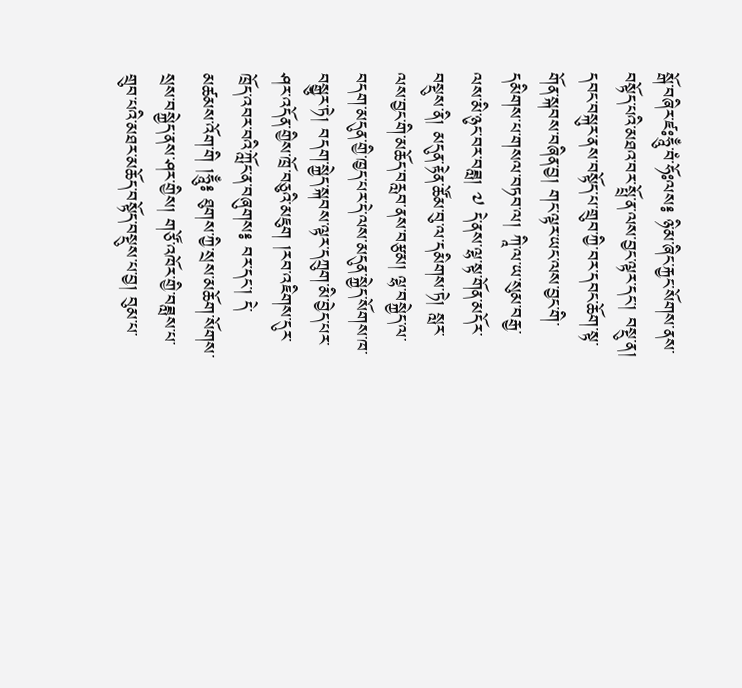སྒོ་བཞིར་ཛཿཧཱུྃ་བཾ་ཧོཿལས༔ ཉི་མ་ཞིང་རྐྱང་སོགས་ནས་བསྟོད་པའི་མཐའ་བར་སྤྲོ་ན་ལས་བྱང་ལྟར་དང་། བསྡུ་ན། དབང་བསྐུར་ནས་བསྟོད་པ་གྲུབ་ཀྱི་བར་དབང་ཆོག་སྟ་གོན་སྐབས་བཞིན་བྱ། གང་ལྟར་ཡང་ལས་བྱང་གི་དམིགས་པ་གསལ་བཏབ་ལ། ཀཱི་ལ་ཡ་སུམ་བརྒྱ་ལས་མི་ཉུང་བར་བཟླ། ༧ དེ་ནས་ལྷ་སྟ་གོན་མདོར་བསྡུས་ནི། མདུན་རྟེན་ཚོམ་བུ་ལ་དམིགས་ཏེ། སླར་ལས་བྱང་གི་མཆོད་བརླབ་ནས་བརྩམ། ལྷ་བསྐྱེད་ལ་བདག་མདུན་གྱི་ཁྱད་པར་དེ་ལས་མདུན་སྐྱེད་སོགས་ཁ་བསྒྱུར་ཏེ། བདག་སྐྱེད་སྐབས་ལྟར་དཀྲུག་མི་བྱེད་པར་ཤར་འདོན་གྱིས་ཁྲོ་བཅུའི་མཇུག །རབ་འཇིགས་དུར་ཁྲོད་འབར་བའི་ཀློང་ན་བཞུགས༔ བར་དང་། དེ་མཚམས་འོག་གི །ཧཱུྃ༔ ཐུགས་ཀྱི་སྲས་མཆོག་སོགས་སྲས་བསྐྱེད་ནས་ཤར་གྱིས། གཙོ་འཁོར་གྱི་བཟླས་པ་གྲུབ་པའི་མཐར་མཆོད་བསྟོད་བསྡུས་པ་བྱ། བུམ་པ་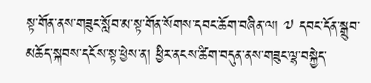སྟ་གོན་ནས་གཟུང་སློབ་མ་སྟ་གོན་སོགས་དབང་ཆོག་བཞིན་ལ། ༧ དབང་དོན་སྒྲུབ་མཆོད་སྐབས་དངོས་སྟ་ཕྱེས་ན། ཕྱིར་ནངས་ཚིག་བདུན་ནས་གཟུང་ལྷ་བསྐྱེད་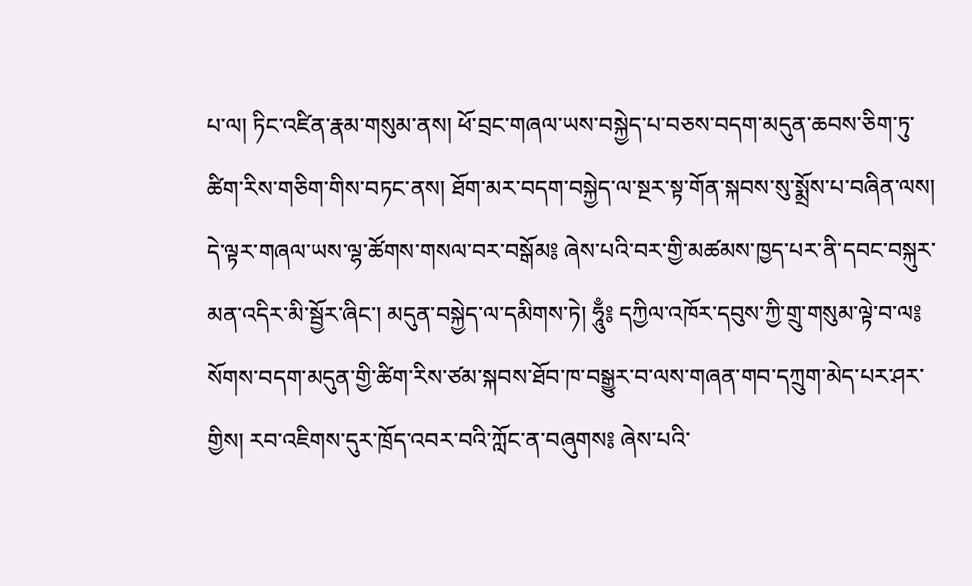པ་ལ། ཏིང་འཛིན་རྣམ་གསུམ་ནས། ཕོ་བྲང་གཞལ་ཡས་བསྐྱེད་པ་བཅས་བདག་མདུན་ཆབས་ཅིག་ཏུ་ཚིག་རིས་གཅིག་གིས་བཏང་ནས། ཐོག་མར་བདག་བསྐྱེད་ལ་སྔར་སྟ་གོན་སྐབས་སུ་སྨྲོས་པ་བཞིན་ལས། དེ་ལྟར་གཞལ་ཡས་ལྷ་ཚོགས་གསལ་བར་བསྒོམ༔ ཞེས་པའི་བར་གྱི་མཚམས་ཁྱད་པར་ནི་དབང་བསྐུར་མན་འདིར་མི་སྦྱོར་ཞིང་། མདུན་བསྐྱེད་ལ་དམིགས་ཏེ། ཧཱུྃ༔ དཀྱིལ་འཁོར་དབུས་ཀྱི་གྲུ་གསུམ་ལྟེ་བ་ལ༔ སོགས་བདག་མདུན་གྱི་ཚིག་རིས་ཙམ་སྐབས་ཐོབ་ཁ་བསྒྱུར་བ་ལས་གཞན་གབ་དཀྲུག་མེད་པར་ཤར་གྱིས། རབ་འཇིགས་དུར་ཁྲོད་འབར་བའི་ཀློང་ན་བཞུགས༔ ཞེས་པའི་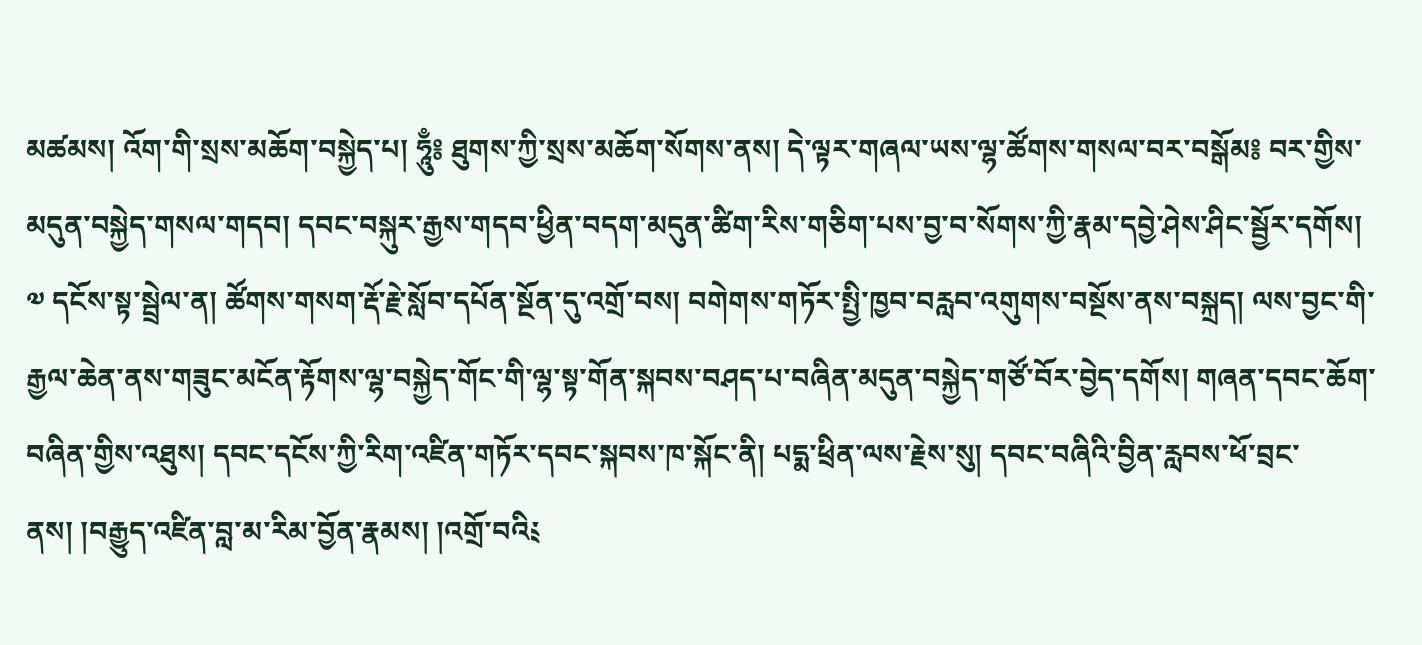མཚམས། འོག་གི་སྲས་མཆོག་བསྐྱེད་པ། ཧཱུྃ༔ ཐུགས་ཀྱི་སྲས་མཆོག་སོགས་ནས། དེ་ལྟར་གཞལ་ཡས་ལྷ་ཚོགས་གསལ་བར་བསྒོམ༔ བར་གྱིས་མདུན་བསྐྱེད་གསལ་གདབ། དབང་བསྐུར་རྒྱས་གདབ་ཕྱིན་བདག་མདུན་ཚིག་རིས་གཅིག་པས་བྱ་བ་སོགས་ཀྱི་རྣམ་དབྱེ་ཤེས་ཤིང་སྦྱོར་དགོས། ༧ དངོས་སྟ་སྦྲེལ་ན། ཚོགས་གསག་རྡོ་རྗེ་སློབ་དཔོན་སྔོན་དུ་འགྲོ་བས། བགེགས་གཏོར་སྤྱི་ཁྱབ་བརླབ་འགུགས་བསྔོས་ནས་བསྐྲད། ལས་བྱང་གི་རྒྱལ་ཆེན་ནས་གཟུང་མངོན་རྟོགས་ལྷ་བསྐྱེད་གོང་གི་ལྷ་སྟ་གོན་སྐབས་བཤད་པ་བཞིན་མདུན་བསྐྱེད་གཙོ་བོར་བྱེད་དགོས། གཞན་དབང་ཆོག་བཞིན་གྱིས་འཐུས། དབང་དངོས་ཀྱི་རིག་འཛིན་གཏོར་དབང་སྐབས་ཁ་སྐོང་ནི། པདྨ་ཕྲིན་ལས་རྗེས་སུ། དབང་བཞིའི་བྱིན་རླབས་ཕོ་བྲང་ནས། །བརྒྱུད་འཛིན་བླ་མ་རིམ་བྱོན་རྣམས། །འགྲོ་བའི༴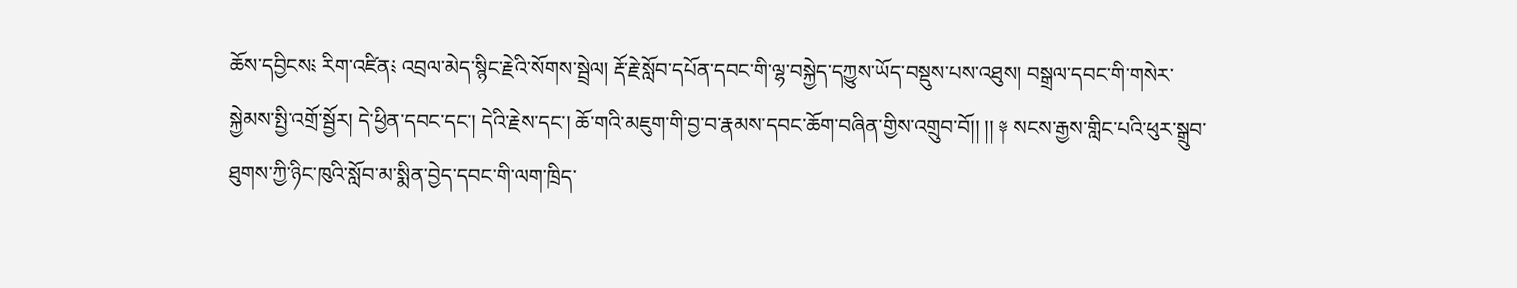ཆོས་དབྱིངས༴ རིག་འཛིན༴ འབྲལ་མེད་སྙིང་རྗེའི་སོགས་སྦྲེལ། རྡོ་རྗེ་སློབ་དཔོན་དབང་གི་ལྷ་བསྐྱེད་དཀྱུས་ཡོད་བསྡུས་པས་འཐུས། བསྒྲལ་དབང་གི་གསེར་སྐྱེམས་སྤྱི་འགྲོ་སྦྱོར། དེ་ཕྱིན་དབང་དང་། དེའི་རྗེས་དང་། ཆོ་གའི་མཇུག་གི་བྱ་བ་རྣམས་དབང་ཆོག་བཞིན་གྱིས་འགྲུབ་བོ།། །། ༈ སངས་རྒྱས་གླིང་པའི་ཕུར་སྒྲུབ་ཐུགས་ཀྱི་ཉིང་ཁུའི་སློབ་མ་སྨིན་བྱེད་དབང་གི་ལག་ཁྲིད་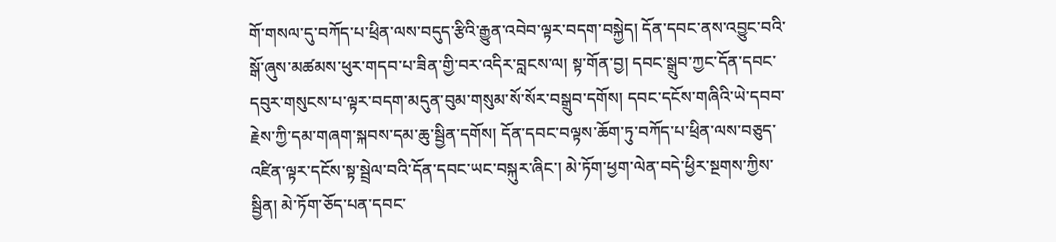གོ་གསལ་དུ་བཀོད་པ་ཕྲིན་ལས་བདུད་རྩིའི་རྒྱུན་འབེབ་ལྟར་བདག་བསྐྱེད། དོན་དབང་ནས་འབྱུང་བའི་སྒོ་ཞུས་མཚམས་ཕུར་གདབ་པ་ཟིན་གྱི་བར་འདིར་བླངས་ལ། སྟ་གོན་བྱ། དབང་སྒྲུབ་ཀྱང་དོན་དབང་དབུར་གསུངས་པ་ལྟར་བདག་མདུན་བུམ་གསུམ་སོ་སོར་བསྒྲུབ་དགོས། དབང་དངོས་གཞིའི་ཡེ་དབབ་རྗེས་ཀྱི་དམ་གཞག་སྐབས་དམ་ཆུ་སྦྱིན་དགོས། དོན་དབང་བལྟས་ཆོག་ཏུ་བཀོད་པ་ཕྲིན་ལས་བཅུད་འཛིན་ལྟར་དངོས་སྟ་སྦྲེལ་བའི་དོན་དབང་ཡང་བསྐུར་ཞིང་། མེ་ཏོག་ཕྱག་ལེན་བདེ་ཕྱིར་སྔགས་ཀྱིས་སྦྱིན། མེ་ཏོག་ཅོད་པན་དབང་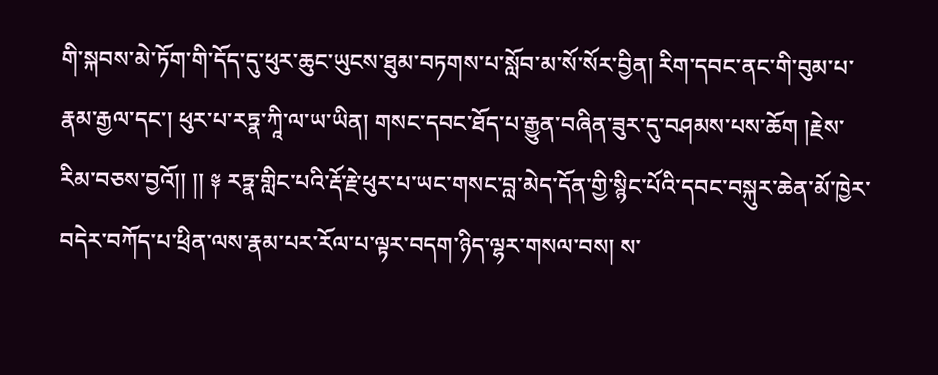གི་སྐབས་མེ་ཏོག་གི་དོད་དུ་ཕུར་ཆུང་ཡུངས་ཐུམ་བཏགས་པ་སློབ་མ་སོ་སོར་བྱིན། རིག་དབང་ནང་གི་བུམ་པ་རྣམ་རྒྱལ་དང་། ཕུར་པ་རཏྣ་ཀཱི་ལ་ཡ་ཡིན། གསང་དབང་ཐོད་པ་རྒྱུན་བཞིན་ཟུར་དུ་བཤམས་པས་ཆོག །རྗེས་རིམ་བཅས་བྱའོ།། །། ༈ རཏྣ་གླིང་པའི་རྡོ་རྗེ་ཕུར་པ་ཡང་གསང་བླ་མེད་དོན་གྱི་སྙིང་པོའི་དབང་བསྐུར་ཆེན་མོ་ཁྱེར་བདེར་བཀོད་པ་ཕྲིན་ལས་རྣམ་པར་རོལ་པ་ལྟར་བདག་ཉིད་ལྷར་གསལ་བས། ས་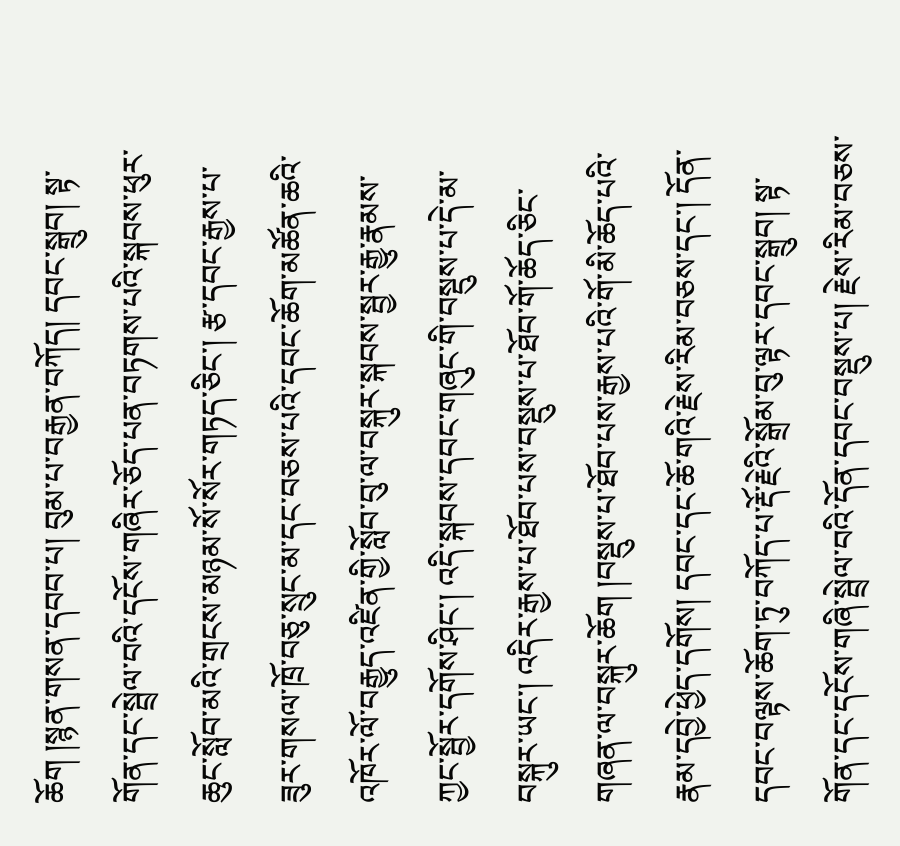ཆོག །སྙན་གསན་དབབ་པ། བུམ་པ་བརྒྱན་བཀོད། དབང་སྒྲུབ། སྟ་གོན་དང་སྦྲེལ་བའི་དངོས་གཞིར་ཅོད་པན་བཏགས་པའི་སྐབས་ཕུར་ཆུང་སློབ་མའི་གྲངས་མཉམ་སོ་སོར་གཏད་ཅིང་། རྩ་དབང་རྒྱས་པ་ཟུར་གསལ་ཁྲོ་བཅུ་སྲུང་མ་དང་བཅས་པའི་དབང་ཆོག་མཚོན་ཆའི་འཁོར་ལོ་བརྒྱུད་འཛིན་གྱི་སློབ་བུ་ལ་བསྐུར་སྐབས་སྦྱར་རྒྱུ་རྣམས་ཀྱང་སྦྱོར་དགོས་ཤིང་། འདི་སྐབས་དབང་གཞུང་གི་བསྡུས་པ་དེ་མ་བསྐུར་ཡང་། འདིར་རྒྱས་པ་ཐོབ་པས་བསྡུས་པ་ཐོབ་གོ་ཆོད་ཅིང་གཞན་ལ་བསྐུར་ཆོག །བསྡུས་པ་ཐོབ་པས་རྒྱས་པའི་གོ་མི་ཆོད་པའི་རྣམ་དབྱེ་ཕྱེད་དགོས། དབང་དང་ཆོ་གའི་རྗེས་རིམ་བཅས་དང་། དོན་དབང་བལྟས་ཆོག་ཏུ་བཀོད་པ་རྡོ་རྗེའི་སྒྲོམ་བུ་ལྟར་དབང་སྒྲུབ། སྟ་གོན་དང་དངོས་གཞི་སྦྲེལ་བའི་དོན་དབང་བསྡུས་པ། རྗེས་རིམ་བཅས་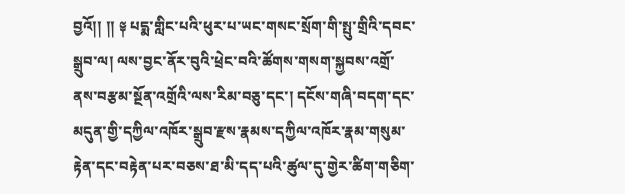བྱའོ།། །། ༈ པདྨ་གླིང་པའི་ཕུར་པ་ཡང་གསང་སྲོག་གི་སྤུ་གྲིའི་དབང་སྒྲུབ་ལ། ལས་བྱང་ནོར་བུའི་ཕྲེང་བའི་ཚོགས་གསག་སྐྱབས་འགྲོ་ནས་བརྩམ་སྔོན་འགྲོའི་ལས་རིམ་བཅུ་དང་། དངོས་གཞི་བདག་དང་མདུན་གྱི་དཀྱིལ་འཁོར་སྒྲུབ་རྫས་རྣམས་དཀྱིལ་འཁོར་རྣམ་གསུམ་རྟེན་དང་བརྟེན་པར་བཅས་ཐ་མི་དད་པའི་ཚུལ་དུ་གྱེར་ཚིག་གཅིག་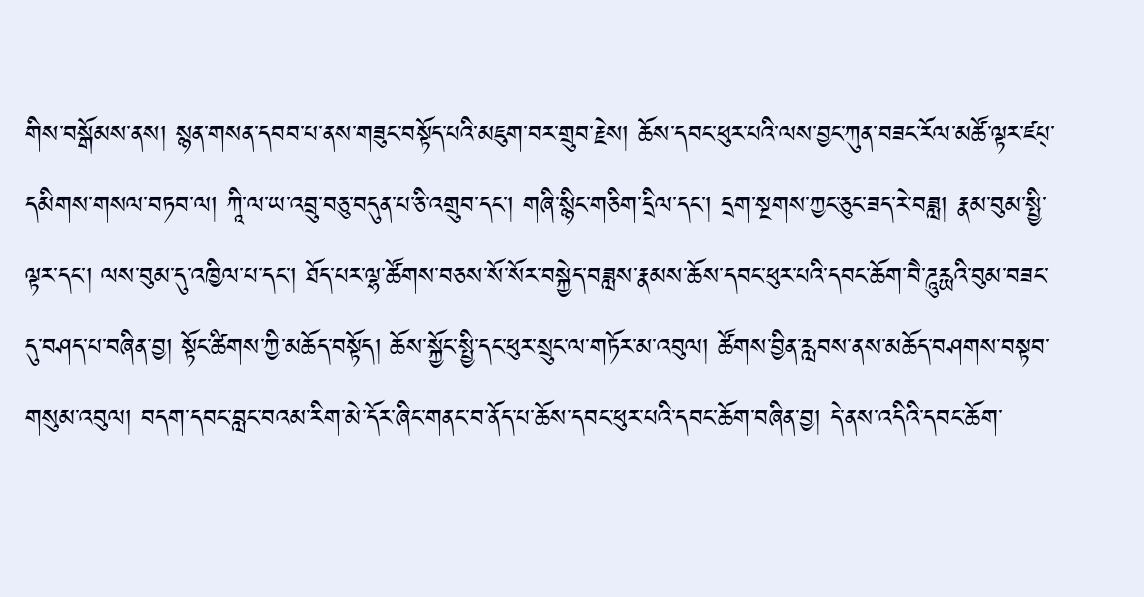གིས་བསྒོམས་ནས། སྙན་གསན་དབབ་པ་ནས་གཟུང་བསྟོད་པའི་མཇུག་བར་གྲུབ་རྗེས། ཆོས་དབང་ཕུར་པའི་ལས་བྱང་ཀུན་བཟང་རོལ་མཚོ་ལྟར་ཛཔ྄་དམིགས་གསལ་བཏབ་ལ། ཀཱི་ལ་ཡ་འབྲུ་བཅུ་བདུན་པ་ཅི་འགྲུབ་དང་། གཞི་སྙིང་གཅིག་དྲིལ་དང་། དྲག་སྔགས་ཀྱང་ཅུང་ཟད་རེ་བཟླ། རྣམ་བུམ་སྤྱི་ལྟར་དང་། ལས་བུམ་དུ་འཁྱིལ་པ་དང་། ཐོད་པར་ལྷ་ཚོགས་བཅས་སོ་སོར་བསྐྱེད་བཟླས་རྣམས་ཆོས་དབང་ཕུར་པའི་དབང་ཆོག་བཻ་ཌཱུརྻའི་བུམ་བཟང་དུ་བཤད་པ་བཞིན་བྱ། སྟོང་ཚིགས་ཀྱི་མཆོད་བསྟོད། ཆོས་སྐྱོང་སྤྱི་དང་ཕུར་སྲུང་ལ་གཏོར་མ་འབུལ། ཚོགས་བྱིན་རླབས་ནས་མཆོད་བཤགས་བསྟབ་གསུམ་འབུལ། བདག་དབང་བླང་བའམ་རིག་མེ་དོར་ཞིང་གནང་བ་ནོད་པ་ཆོས་དབང་ཕུར་པའི་དབང་ཆོག་བཞིན་བྱ། དེ་ནས་འདིའི་དབང་ཆོག་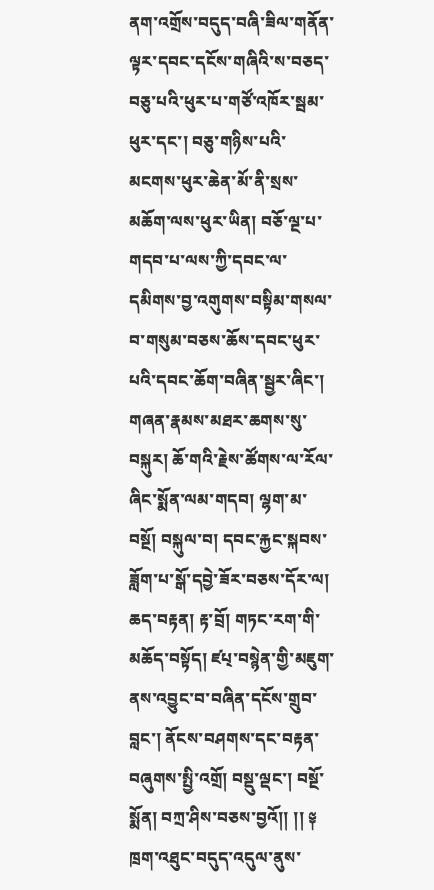ནག་འགྲོས་བདུད་བཞི་ཟིལ་གནོན་ལྟར་དབང་དངོས་གཞིའི་ས་བཅད་བཅུ་པའི་ཕུར་པ་གཙོ་འཁོར་སྦམ་ཕུར་དང་། བཅུ་གཉིས་པའི་མངགས་ཕུར་ཆེན་མོ་ནི་སྲས་མཆོག་ལས་ཕུར་ཡིན། བཅོ་ལྔ་པ་གདབ་པ་ལས་ཀྱི་དབང་ལ་དམིགས་བྱ་འགུགས་བསྟིམ་གསལ་བ་གསུམ་བཅས་ཆོས་དབང་ཕུར་པའི་དབང་ཆོག་བཞིན་སྦྱར་ཞིང་། གཞན་རྣམས་མཐར་ཆགས་སུ་བསྐུར། ཆོ་གའི་རྗེས་ཚོགས་ལ་རོལ་ཞིང་སྨོན་ལམ་གདབ། ལྷག་མ་བསྔོ། བསྐུལ་བ། དབང་རྐྱང་སྐབས་ཟློག་པ་སྒོ་དབྱེ་ཟོར་བཅས་དོར་ལ། ཆད་བརྟན། རྟ་བྲོ། གཏང་རག་གི་མཆོད་བསྟོད། ཛཔ྄་བསྙེན་གྱི་མཇུག་ནས་འབྱུང་བ་བཞིན་དངོས་གྲུབ་བླང་། ནོངས་བཤགས་དང་བརྟན་བཞུགས་སྤྱི་འགྲོ། བསྡུ་ལྡང་། བསྔོ་སྨོན། བཀྲ་ཤིས་བཅས་བྱའོ།། །། ༈ ཁྲག་འཐུང་བདུད་འདུལ་ནུས་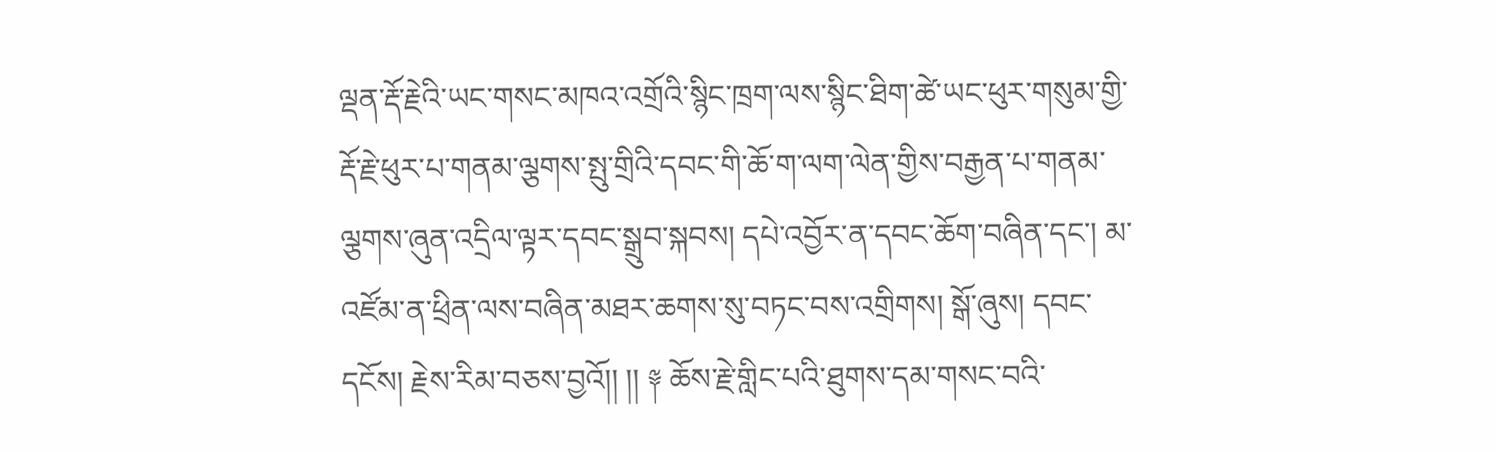ལྡན་རྡོ་རྗེའི་ཡང་གསང་མཁའ་འགྲོའི་སྙིང་ཁྲག་ལས་སྙིང་ཐིག་ཚེ་ཡང་ཕུར་གསུམ་གྱི་རྡོ་རྗེ་ཕུར་པ་གནམ་ལྕགས་སྤུ་གྲིའི་དབང་གི་ཆོ་ག་ལག་ལེན་གྱིས་བརྒྱན་པ་གནམ་ལྕགས་ཞུན་འདྲིལ་ལྟར་དབང་སྒྲུབ་སྐབས། དཔེ་འབྱོར་ན་དབང་ཆོག་བཞིན་དང་། མ་འཛོམ་ན་ཕྲིན་ལས་བཞིན་མཐར་ཆགས་སུ་བཏང་བས་འགྲིགས། སྒོ་ཞུས། དབང་དངོས། རྗེས་རིམ་བཅས་བྱའོ།། །། ༈ ཆོས་རྗེ་གླིང་པའི་ཐུགས་དམ་གསང་བའི་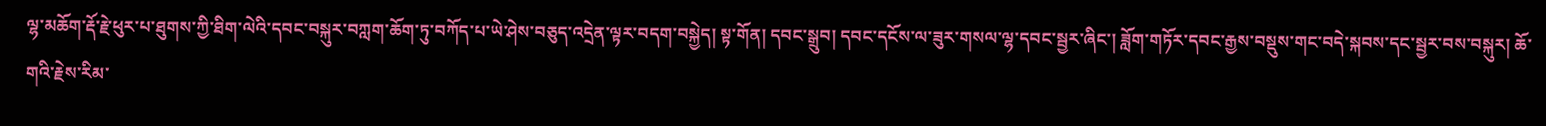ལྷ་མཆོག་རྡོ་རྗེ་ཕུར་པ་ཐུགས་ཀྱི་ཐིག་ལེའི་དབང་བསྐུར་བཀླག་ཆོག་ཏུ་བཀོད་པ་ཡེ་ཤེས་བཅུད་འདྲེན་ལྟར་བདག་བསྐྱེད། སྟ་གོན། དབང་སྒྲུབ། དབང་དངོས་ལ་ཟུར་གསལ་ལྷ་དབང་སྦྱར་ཞིང་། ཟློག་གཏོར་དབང་རྒྱས་བསྡུས་གང་བདེ་སྐབས་དང་སྦྱར་བས་བསྐུར། ཆོ་གའི་རྗེས་རིམ་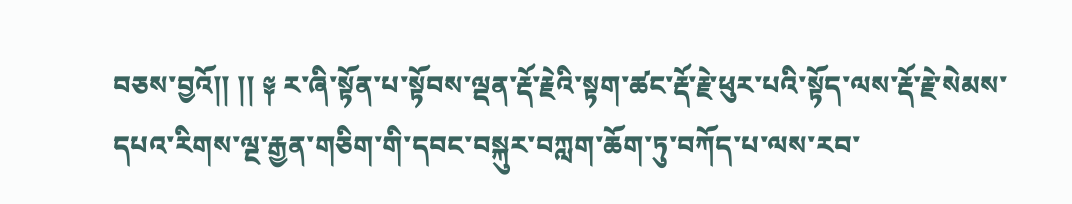བཅས་བྱའོ།། །། ༈ ར་ཞི་སྟོན་པ་སྟོབས་ལྡན་རྡོ་རྗེའི་སྟག་ཚང་རྡོ་རྗེ་ཕུར་པའི་སྟོད་ལས་རྡོ་རྗེ་སེམས་དཔའ་རིགས་ལྔ་རྒྱན་གཅིག་གི་དབང་བསྐུར་བཀླག་ཆོག་ཏུ་བཀོད་པ་ལས་རབ་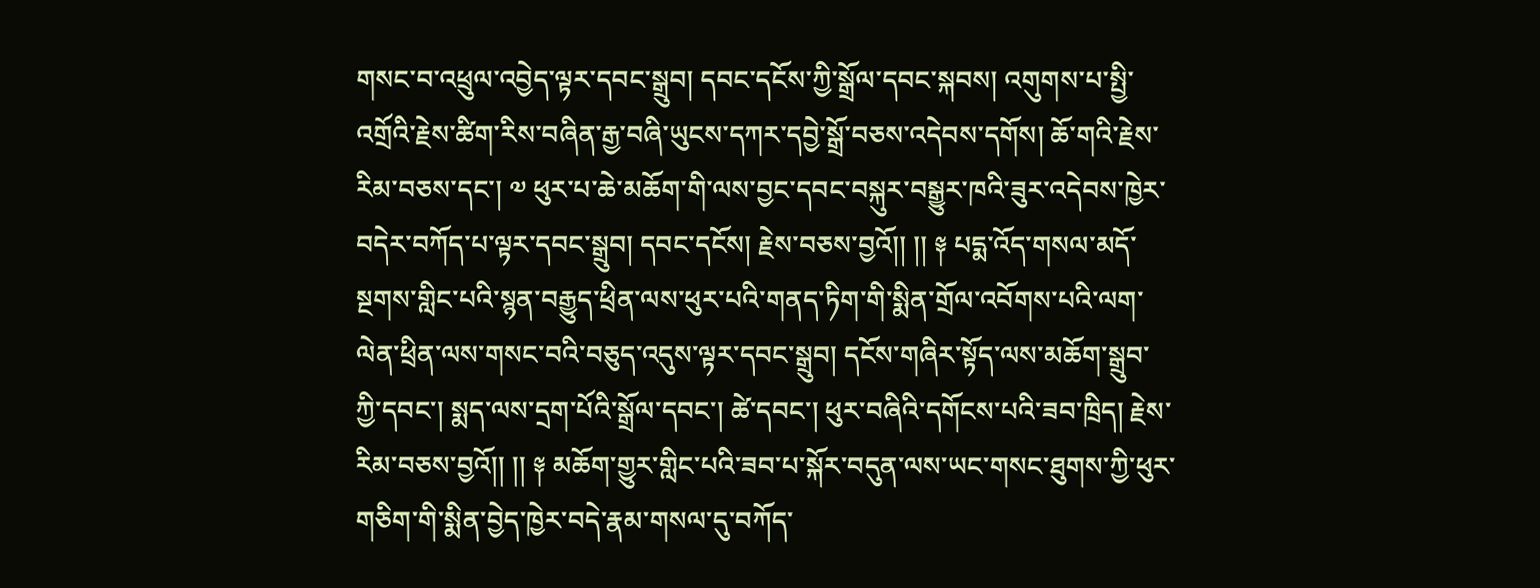གསང་བ་འཕྲུལ་འབྱེད་ལྟར་དབང་སྒྲུབ། དབང་དངོས་ཀྱི་སྒྲོལ་དབང་སྐབས། འགུགས་པ་སྤྱི་འགྲོའི་རྗེས་ཚིག་རིས་བཞིན་རྒྱ་བཞི་ཡུངས་དཀར་དབྱེ་སྒྲོ་བཅས་འདེབས་དགོས། ཆོ་གའི་རྗེས་རིམ་བཅས་དང་། ༧ ཕུར་པ་ཆེ་མཆོག་གི་ལས་བྱང་དབང་བསྐུར་བསྒྱུར་ཁའི་ཟུར་འདེབས་ཁྱེར་བདེར་བཀོད་པ་ལྟར་དབང་སྒྲུབ། དབང་དངོས། རྗེས་བཅས་བྱའོ།། །། ༈ པདྨ་འོད་གསལ་མདོ་སྔགས་གླིང་པའི་སྙན་བརྒྱུད་ཕྲིན་ལས་ཕུར་པའི་གནད་ཏིག་གི་སྨིན་གྲོལ་འབོགས་པའི་ལག་ལེན་ཕྲིན་ལས་གསང་བའི་བཅུད་འདུས་ལྟར་དབང་སྒྲུབ། དངོས་གཞིར་སྟོད་ལས་མཆོག་སྒྲུབ་ཀྱི་དབང་། སྨད་ལས་དྲག་པོའི་སྒྲོལ་དབང་། ཚེ་དབང་། ཕུར་བཞིའི་དགོངས་པའི་ཟབ་ཁྲིད། རྗེས་རིམ་བཅས་བྱའོ།། །། ༈ མཆོག་གྱུར་གླིང་པའི་ཟབ་པ་སྐོར་བདུན་ལས་ཡང་གསང་ཐུགས་ཀྱི་ཕུར་གཅིག་གི་སྨིན་བྱེད་ཁྱེར་བདེ་རྣམ་གསལ་དུ་བཀོད་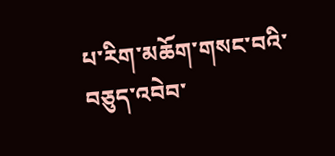པ་རིག་མཆོག་གསང་བའི་བཅུད་འབེབ་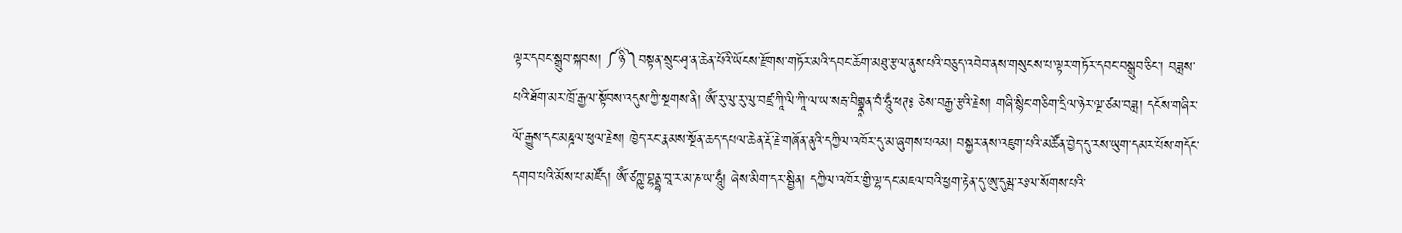ལྟར་དབང་སྒྲུབ་སྐབས། ༼ཉི༽བསྟན་སྲུང་ཤྭ་ན་ཆེན་པོའི་ཡོངས་རྫོགས་གཏོར་མའི་དབང་ཆོག་མཐུ་རྩལ་ནུས་པའི་བཅུད་འབེབ་ནས་གསུངས་པ་ལྟར་གཏོར་དབང་བསྒྲུབ་ཅིང་། བཟླས་པའི་ཐོག་མར་ཁྲོ་རྒྱལ་སྟོབས་འདུས་ཀྱི་སྔགས་ནི། ཨོཾ་རུ་ལུ་རུ་ལུ་བཛྲ་ཀཱི་ལི་ཀཱི་ལ་ཡ་སརྦ་བིགྷྣཱན་བཾ་ཧཱུྃ་ཕཊ༔ ཅེས་བརྒྱ་རྩའི་རྗེས། གཞི་སྙིང་གཅིག་དྲིལ་ཉེར་ལྔ་ཙམ་བཟླ། དངོས་གཞིར་ལོ་རྒྱུས་དང་མཎྜལ་ཕུལ་རྗེས། ཁྱེད་རང་རྣམས་སྔོན་ཆད་དཔལ་ཆེན་རྡོ་རྗེ་གཞོན་ནུའི་དཀྱིལ་འཁོར་དུ་མ་ཞུགས་པའམ། བསྐྱར་ནས་འཇུག་པའི་མཚོན་བྱེད་དུ་རས་ཡུག་དམར་པོས་གདོང་དགབ་པའི་མོས་པ་མཛོད། ཨོཾ་ཙཀྵུ་བྷནྡྷ་བཱ་ར་མ་ཎ་ཡ་ཧཱུྃ། ཞེས་མིག་དར་སྦྱིན། དཀྱིལ་འཁོར་གྱི་ལྷ་དང་མཇལ་བའི་ཕྱག་རྟེན་དུ་ཨུ་དུམྦ་རཿལ་སོགས་པའི་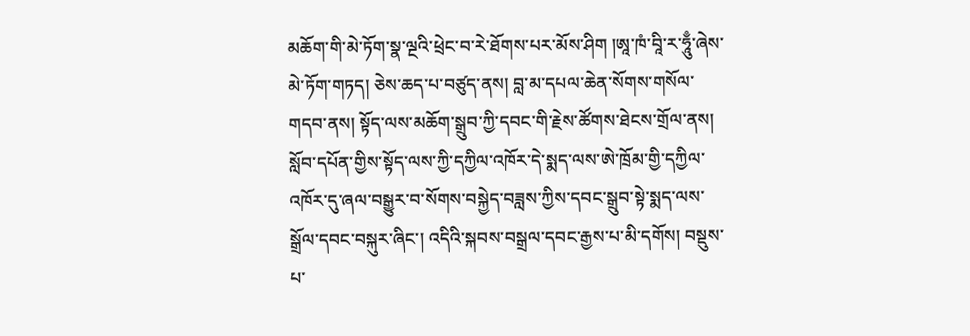མཆོག་གི་མེ་ཏོག་སྣ་ལྔའི་ཕྲེང་བ་རེ་ཐོགས་པར་མོས་ཤིག །ཨཱ་ཁཾ་བཱི་ར་ཧཱུྃ་ཞེས་མེ་ཏོག་གཏད། ཅེས་ཆད་པ་བཙུད་ནས། བླ་མ་དཔལ་ཆེན་སོགས་གསོལ་གདབ་ནས། སྟོད་ལས་མཆོག་སྒྲུབ་ཀྱི་དབང་གི་རྗེས་ཚོགས་ཐེངས་གྲོལ་ནས། སློབ་དཔོན་གྱིས་སྟོད་ལས་ཀྱི་དཀྱིལ་འཁོར་དེ་སྨད་ལས་ཨེ་ཁྲོམ་གྱི་དཀྱིལ་འཁོར་དུ་ཞལ་བསྒྱུར་བ་སོགས་བསྐྱེད་བཟླས་ཀྱིས་དབང་སྒྲུབ་སྟེ་སྨད་ལས་སྒྲོལ་དབང་བསྐུར་ཞིང་། འདིའི་སྐབས་བསྒྲལ་དབང་རྒྱས་པ་མི་དགོས། བསྡུས་པ་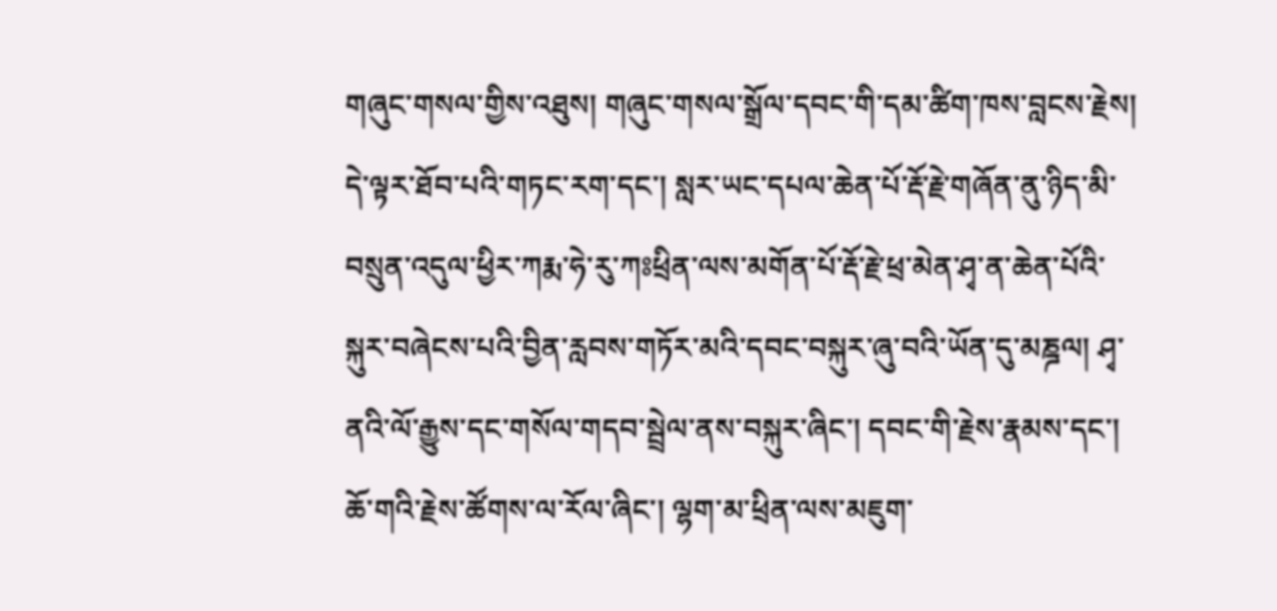གཞུང་གསལ་གྱིས་འཐུས། གཞུང་གསལ་སྒྲོལ་དབང་གི་དམ་ཚིག་ཁས་བླངས་རྗེས། དེ་ལྟར་ཐོབ་པའི་གཏང་རག་དང་། སླར་ཡང་དཔལ་ཆེན་པོ་རྡོ་རྗེ་གཞོན་ནུ་ཉིད་མི་བསྲུན་འདུལ་ཕྱིར་ཀརྨ་ཧེ་རུ་ཀཿཕྲིན་ལས་མགོན་པོ་རྡོ་རྗེ་ཕྲ་མེན་ཤྭ་ན་ཆེན་པོའི་སྐུར་བཞེངས་པའི་བྱིན་རླབས་གཏོར་མའི་དབང་བསྐུར་ཞུ་བའི་ཡོན་དུ་མཎྜལ། ཤྭ་ནའི་ལོ་རྒྱུས་དང་གསོལ་གདབ་སྦྲེལ་ནས་བསྐུར་ཞིང་། དབང་གི་རྗེས་རྣམས་དང་། ཆོ་གའི་རྗེས་ཚོགས་ལ་རོལ་ཞིང་། ལྷག་མ་ཕྲིན་ལས་མཇུག་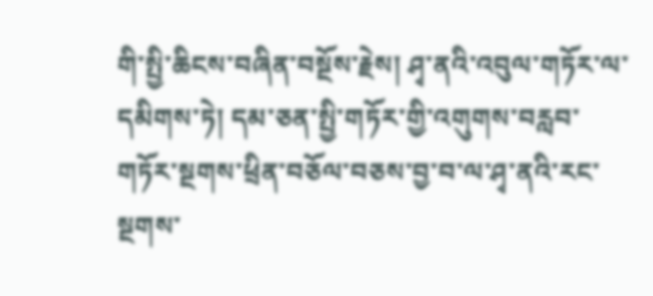གི་སྤྱི་ཆིངས་བཞིན་བསྔོས་རྗེས། ཤྭ་ནའི་འབུལ་གཏོར་ལ་དམིགས་ཏེ། དམ་ཅན་སྤྱི་གཏོར་གྱི་འགུགས་བརླབ་གཏོར་སྔགས་ཕྲིན་བཅོལ་བཅས་བྱ་བ་ལ་ཤྭ་ནའི་རང་སྔགས་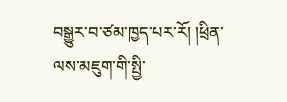བསྒྱུར་བ་ཙམ་ཁྱད་པར་རོ། །ཕྲིན་ལས་མཇུག་གི་སྤྱི་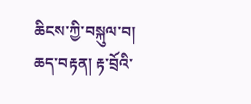ཆིངས་ཀྱི་བསྐུལ་བ། ཆད་བརྟན། རྟ་བྲོའི་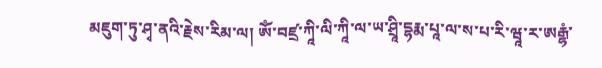མཇུག་ཏུ་ཤྭ་ནའི་རྗེས་རིམ་ལ། ཨོཾ་བཛྲ་ཀཱི་ལི་ཀཱི་ལ་ཡ་ཤྲཱི་དྷརྨ་པཱ་ལ་ས་པ་རི་ཝཱ་ར་ཨརྒྷཾ་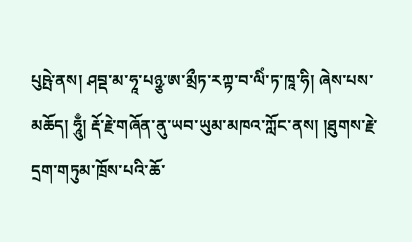པུཥྤེ་ནས། ཤབྡ་མ་ཧཱ་པཉྩ་ཨ་མྲྀཏ་རཀྟ་བ་ལིཾ་ཏ་ཁཱ་ཧི། ཞེས་པས་མཆོད། ཧཱུྃ། རྡོ་རྗེ་གཞོན་ནུ་ཡབ་ཡུམ་མཁའ་ཀློང་ནས། །ཐུགས་རྗེ་དྲག་གཏུམ་ཁྲོས་པའི་ཆོ་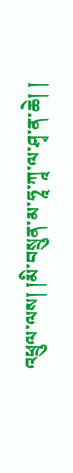འཕྲུལ་ལས། །མི་བསྲུན་མ་ཧཱ་ཀཱ་ལ་ཤྭ་ན་ཆེ། །